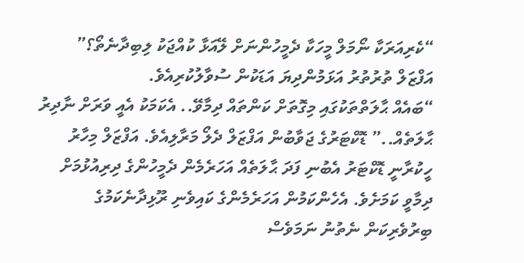“ކެރިއަރަކާ ނޯމަލް މީހަކާ ދެމީހުންނަށް ލޭއަޅާ ކުއްޖަކު ލިބިދާނެތޯ؟” އަފްޒަލް ތުރުތުރު އަޅަމުންދިޔަ އަޑަކުން ސުވާލުކުރިއެވެ.
“ބައެއް ޙާލަތްތަކުގައި މިގޮތަށް ކަންތައް ދިމާވޭ.. އެކަމަކު އެއީ ވަރަށް ނާދިރު ޙާލަތެއް..” ޑޮކްޓަރުގެ ޖަވާބުން އަފްޒަލް ދެލޯ މަރާލިއެވެ. އަފްޒަލް މިހާރު ހީކުރާނީ ޑޮކްޓަރު އެބުނި ފަދަ ޙާލަތެއް އަހަރެމެން ދެމީހުންގެ ދިރިއުޅުމަށް ދިމާވީ ކަމަށެވެ. އެހެންކަމުން އަހަރެމެންގެ ކައިވެނި ރޫޅިދާނެކަމުގެ ބިރުވެރިކަން ނެތުނު ނަމަވެސް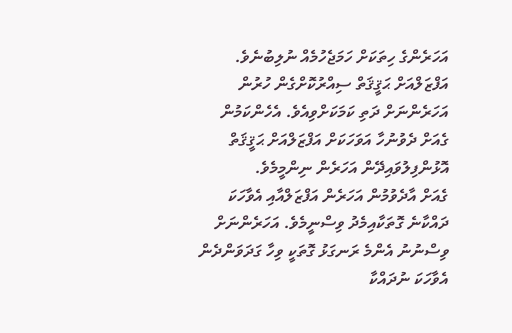އަހަރެންގެ ހިތަކަށް ހަމަޖެހުމެއް ނުލިބުނެވެ. އަފްޒަލްއަށް ޙަޤީޤަތް ސިއްރުކޮށްގެން ހުރުން އަހަރެންނަށް ދަތި ކަމަކަށްވިއެވެ. އެހެންކަމުން ގެއަށް ދެވުނުހާ އަވަހަކަށް އަފްޒަލްއަށް ޙަޤީޤަތް އޮޅުންފިލުވައިދޭން އަހަރެން ނިންމީމެވެ.
ގެއަށް އާދެވުމުން އަހަރެން އަފްޒަލްއާއި އެވާހަކަ ދައްކާނެ ގޮތަކާއިމެދު ވިސްނީމެވެ. އަހަރެންނަށް ވިސްނުނު އެންމެ ރަނގަޅު ގޮތަކީ ވިހާ ގަދަވަންދެން އެވާހަކަ ނުދައްކާ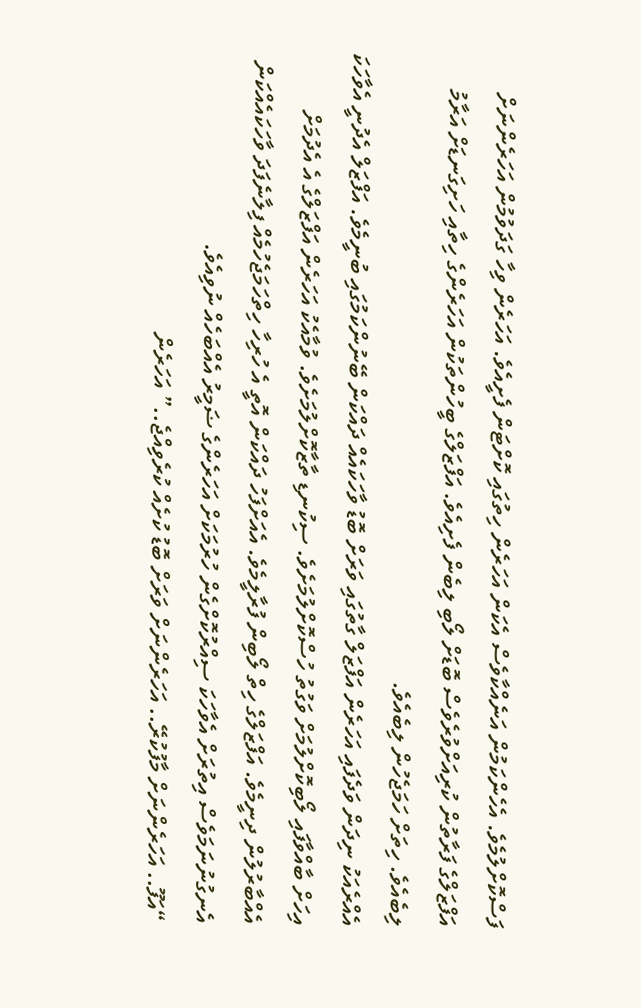ފަސްކޮށްލުމެވެ. އެހެންކަމުން އަނެއްކާވެސް އެކަން އަހަރެން ހިތުގައި ކޮށްޓަން ފެށީއެވެ. އަހަރެން ވިހާ ގަދަވުމުން އަހަރެންނަށް އަފްޒަލްގެ ފަރާތުން ކުރިއަށްވުރެވެސް ބޮޑަށް ލޯބި ލިބެން ފެށިއެވެ. އަފްޒަލްގެ ބީހުންތަކުން އަހަރެންގެ ހިތާއި ހަށިގަނޑަށް އަރާމު ލިބެއެވެ. ހިތަށް ހަމަޖެހުން ލިބެއެވެ.
އެއްރެއަކު ނިދަން ވަދެފައި އަހަރެން އަފްޒަލް ގާތުގައި ވަރަށް ބޮޑު ވާހަކައެއް ދައްކަން ބޭނުންކަމުގައި ބުނީމެވެ. އަފްޒަލް އެދުނީ އެވާހަކަ އިހަށް ބާއްވާފައި ލޯބިކޮށްލުމަށް ވަގުތު ހުސްކޮށްލުމަށެވެ. ސިކުނޑި ތާޒާކޮށްލުމަށެވެ. ވުމާއެކު އަހަރެން އަފްޒަލްގެ އެ އެދުމަށް އެއްބާރުލުން ދިނީމެވެ. އަފްޒަލްގެ ހިތް ލޯބިން ފުރާލީމެވެ. އެއަށްފަހު ދައްކަން އޮތީ އެ ހުރިހާ ހިތްހަމަޖެހުމެއް ފިލާނެފަދަ ވާހަކައެއްކަން އެނގުނުނަމަވެސް އިތުރަށް އެވާހަކަ ސިއްރުކޮށްގެން ހުރުމަކަށް އަހަރެންގެ ޟަމީރު އެއްބަހެއް ނުވިއެވެ.
“އަފޫ.. އަހަރެންނަށް މާފުކުރޭ.. އަހަރެންނަށް ވަރަށް ބޮޑު ކުށެއް ކުރެވިއްޖެ..” އަހަރެން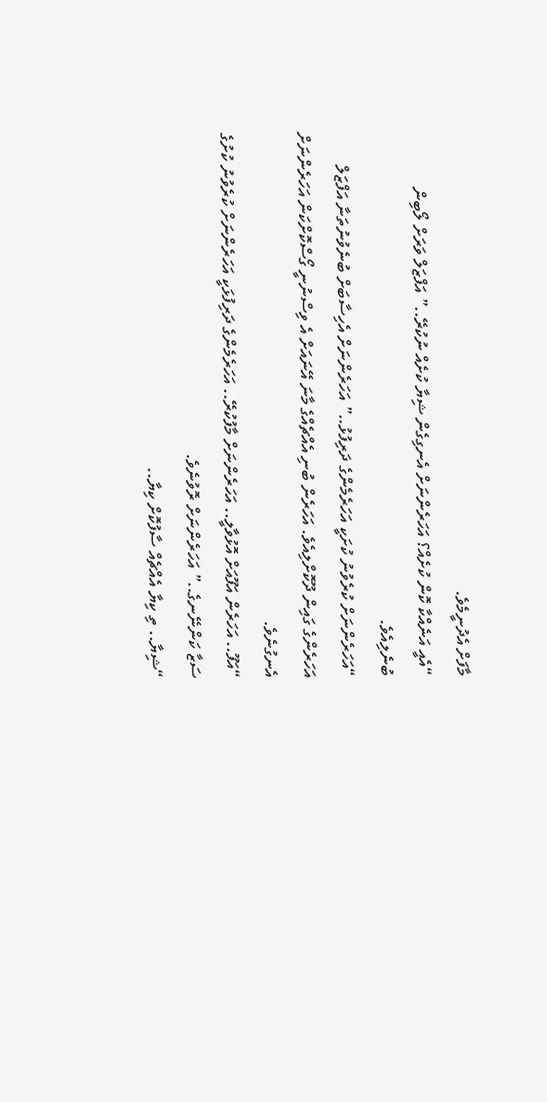މާފަށް އެދުނީމެވެ.
“އެއީ އަނެއްކާ ކޮން ކުށެއް؟ އަހަރެންނަށް އެނގިގެން ޝިޔާ ކުށެއް ނުކުރޭ..” އަފްޒަލް ވަރަށް ލޯބިން ބުނެލިއެވެ.
“އަހަރެންނަށް ކުރެވުނު ކުށަކީ އަހަރެމެންގެ ދަރިފުޅު..” އަހަރެންނަށް އެހިސާބަށް ބުނެވުނުތަނާ އަފްޒަލް އަހަރެންގެ ގައިން ދޫކޮށްލިއެވެ. އަހަރެން ބުނި އެއްޗެއްގެ މާނަ އޭނައަށް އެ ވިސްނުނީ ގޯސްކޮށްކަން އަހަރެންނަށް އެނގުނެވެ.
“އަފޫ.. އަހަރެން އަފޫއަށް އޮޅުވާލީ.. އަހަރެންނަށް މާފުކުރޭ.. އަހަރެމެންގެ ދަރިފުޅަކީ އަހަރެންނަށް ކުރެވުނު ކުށުގެ ސަޒާ ކަންނޭނގެ..” އަހަރެންނަށް ރޮވުނެވެ.
“ޝިޔާ.. ތި ކިޔާ އެއްޗެއް ސާފުކޮށް ކިޔާ..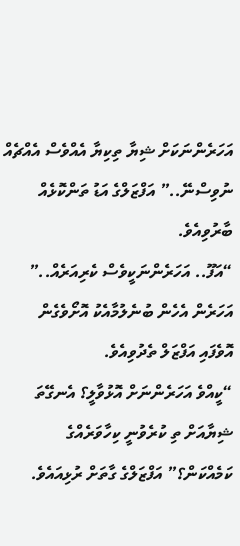އަހަރެންނަކަށް ޝިޔާ ތިކިޔާ އެއްވެސް އެއްޗެއް ނުވިސްނޭ..” އަފްޒަލްގެ އަޑު ތަންކޮޅެއް ބާރުވިއެވެ.
“އަފޫ.. އަހަރެންނަކީވެސް ކެރިއަރެއް..” އަހަރެން އެހެން ބުނެލުމާއެކު އޮށޯވެގެން އޮވެފައި އަފްޒަލް ތެދުވިއެވެ.
“ކީއްވެ އަހަރެންނަށް އޮޅުވާލީ؟ އެނގޭތަ ޝިޔާއަށް ތި ކުރެވުނީ ކިހާވަރެއްގެ ކަމެއްކަން؟” އަފްޒަލްގެ ގާތަށް ރުޅިއައެވެ.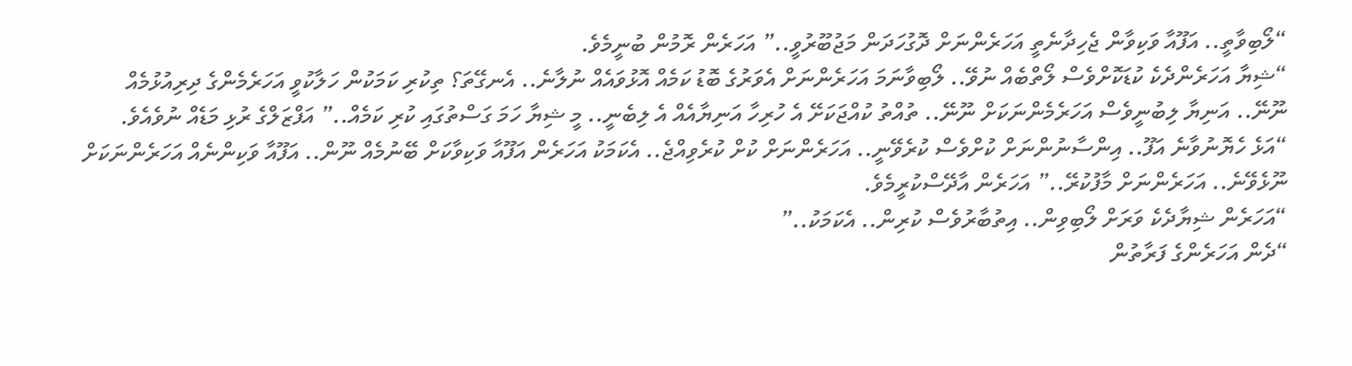“ލޯބިވާތީ.. އަފޫއާ ވަކިވާން ޖެހިދާނެތީ އަހަރެންނަށް ދޮގުހަދަން މަޖުބޫރުވީ..” އަހަރެން ރޮމުން ބުނީމެވެ.
“ޝިޔާ އަހަރެންދެކެ ކުޑަކޮށްވެސް ލޯތްބެއް ނުވޭ.. ލޯބިވާނަމަ އަހަރެންނަށް އެވަރުގެ ބޮޑު ކަމެއް އޮޅުވައެއް ނުލާނެ.. އެނގޭތަ؟ ތިކުރި ކަމަކުން ހަލާކުވީ އަހަރެމެންގެ ދިރިއުޅުމެއް ނޫނޭ.. އަނިޔާ ލިބުނީވެސް އަހަރެމެންނަކަށް ނޫނޭ.. ތުއްތު ކުއްޖަކަށޭ އެ ހުރިހާ އަނިޔާއެއް އެ ލިބެނީ.. މީ ޝިޔާ ހަމަ ގަސްތުގައި ކުރި ކަމެއް..” އަފްޒަލްގެ ރުޅި މަޑެއް ނުވެއެވެ.
“އަޅެ ހެޔޮނުވާނެ އަފޫ.. އިންސާނުންނަށް ކުށްވެސް ކުރެވޭނީ.. އަހަރެންނަށް ކުށް ކުރެވިއްޖެ.. އެކަމަކު އަހަރެން އަފޫއާ ވަކިވާކަށް ބޭނުމެއް ނޫން.. އަފޫއާ ވަކިންނެއް އަހަރެންނަކަށް ނޫޅެވޭނެ.. އަހަރެންނަށް މާފުކުރޭ..” އަހަރެން އާދޭސްކުރީމެވެ.
“އަހަރެން ޝިޔާދެކެ ވަރަށް ލޯބިވިން.. އިތުބާރުވެސް ކުރިން.. އެކަމަކު..”
“ދެން އަހަރެންގެ ފަރާތުން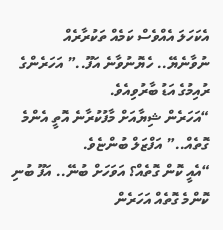އެކަހަލަ އެއްވެސް ކަމެއް ތަކުރާރެއް ނުވާނެޔޭ.. ހެޔޮނުވާނެ އަފޫ..” އަހަރެންގެ ރުއިމުގެ އަޑު ބާރުވިއެވެ.
“އަހަރެން ޝިޔާއަށް މާފުކުރާނެ އޮތީ އެންމެ ގޮތެއް..” އަފްޒަލް ބުންޏެވެ.
“އެއީ ކޮން ގޮތެއް؟ އަވަހަށް ބުނޭ.. އަފޫ ބުނި ކޮންމެ ގޮތެއް އަހަރެން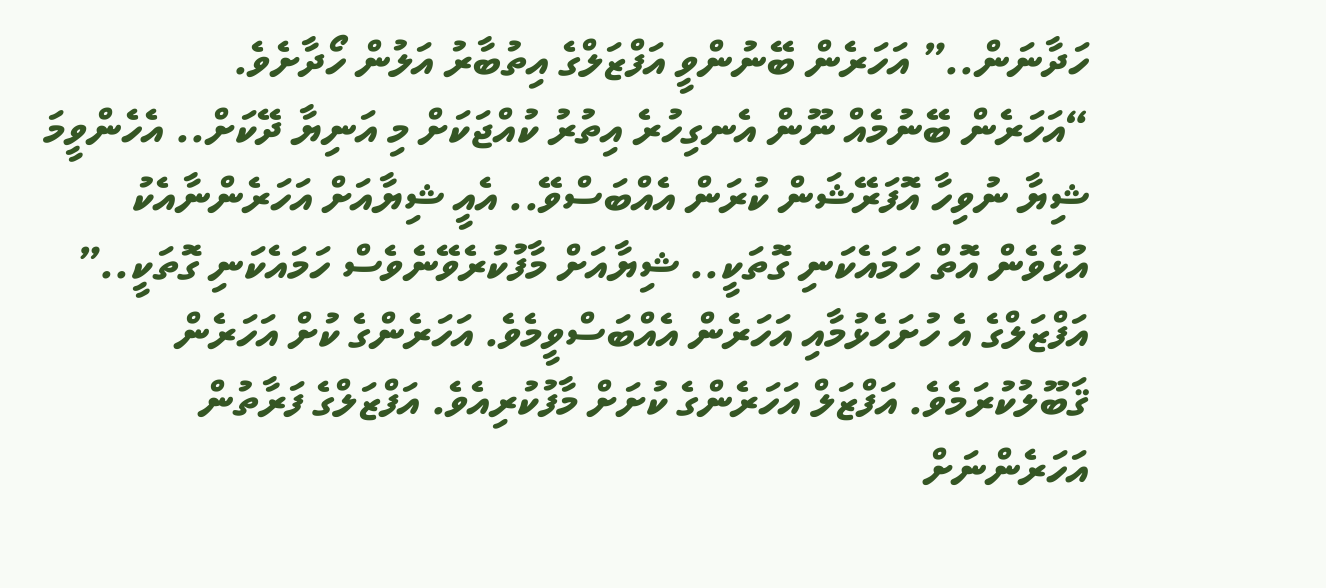ހަދާނަން..” އަހަރެން ބޭނުންވީ އަފްޒަލްގެ އިތުބާރު އަލުން ހޯދާށެވެ.
“އަހަރެން ބޭނުމެއް ނޫން އެނގިހުރެ އިތުރު ކުއްޖަކަށް މި އަނިޔާ ދޭކަށް.. އެހެންވީމަ ޝިޔާ ނުވިހާ އޮފަރޭޝަން ކުރަން އެއްބަސްވޭ.. އެއީ ޝިޔާއަށް އަހަރެންނާއެކު އުޅެވެން އޮތް ހަމައެކަނި ގޮތަކީ.. ޝިޔާއަށް މާފުކުރެވޭނެވެސް ހަމައެކަނި ގޮތަކީ..” އަފްޒަލްގެ އެ ހުށަހެޅުމާއި އަހަރެން އެއްބަސްވީމެވެ. އަހަރެންގެ ކުށް އަހަރެން ޤަބޫލުކުރަމެވެ. އަފްޒަލް އަހަރެންގެ ކުށަށް މާފުކުރިއެވެ. އަފްޒަލްގެ ފަރާތުން އަހަރެންނަށް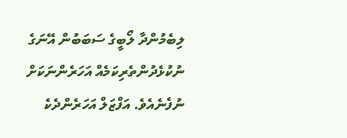ލިބެމުންދާ ލޯބީގެ ސަބަބުން އޭނަގެ ނުކުޅެދުންތެރިކަމެއް އަހަރެންނަކަށް ނުފެނެއެވެ. އަފްޒަލް އަހަރެންދެކެ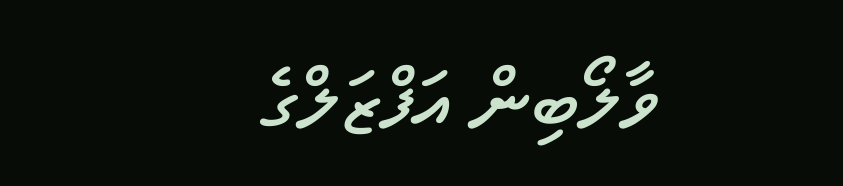ވާލޯބިން އަފްޒަލްގެ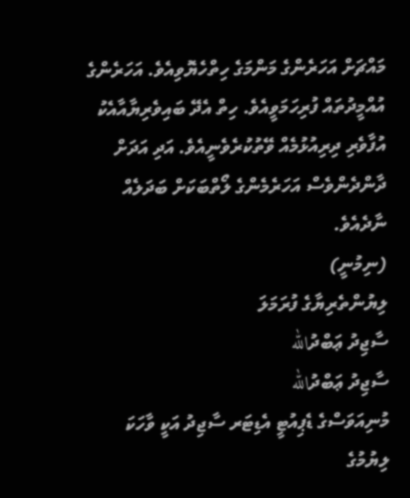މައްޗަށް އަހަރެންގެ މަންމަގެ ހިތްހެޔޮވިއެވެ. އަހަރެންގެ އުއްމީދުތައް ފުރިހަމަވީއެވެ. ހިތް އެދޭ ބައިވެރިޔާއާއެކު އުފާވެރި ދިރިއުޅުމެއް ވޭތުކުރެވެނީއެވެ. އަދި އަދަށް ދާންދެންވެސް އަހަރެމެންގެ ލޯތްބަކަށް ބަދަލެއް ނާދެއެވެ.
(ނިމުނީ)
ލިޔުންތެރިޔާގެ ފުރަމަލަ
ސާޖިދު ޢަބްދުالله
ސާޖިދު ޢަބްދުالله
މުނިއަވަސްގެ ޑެޕިއުޓީ އެޑިޓަރ ސާޖިދު އަކީ ވާހަކަ ލިޔުމުގެ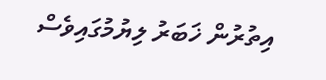އިތުރުން ޚަބަރު ލިޔުމުގައިވެސް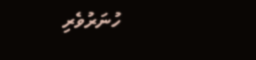ހުނަރުވެރި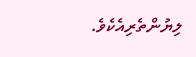ލިޔުންތެރިއެކެވެ.